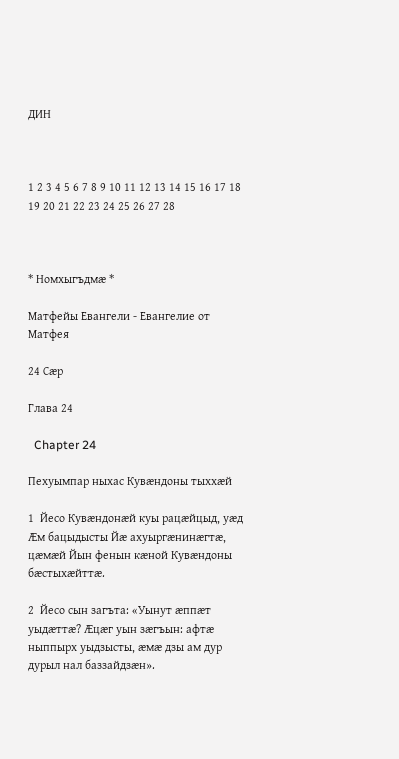ДИН



1 2 3 4 5 6 7 8 9 10 11 12 13 14 15 16 17 18 19 20 21 22 23 24 25 26 27 28



* Номхыгъдмæ *

Матфейы Евангели - Евангелие от Матфея

24 Сæр

Глава 24

  Chapter 24

Пехуымпар ныхас Кувæндоны тыххæй

1  Йесо Кувæндонæй куы рацæйцыд, уæд Æм бацыдысты Йæ ахуыргæнинæгтæ, цæмæй Йын фенын кæной Кувæндоны бæстыхæйттæ.

2  Йесо сын загъта: «Уынут æппæт уыдæттæ? Æцæг уын зæгъын: афтæ ныппырх уыдзысты, æмæ дзы ам дур дурыл нал баззайдзæн».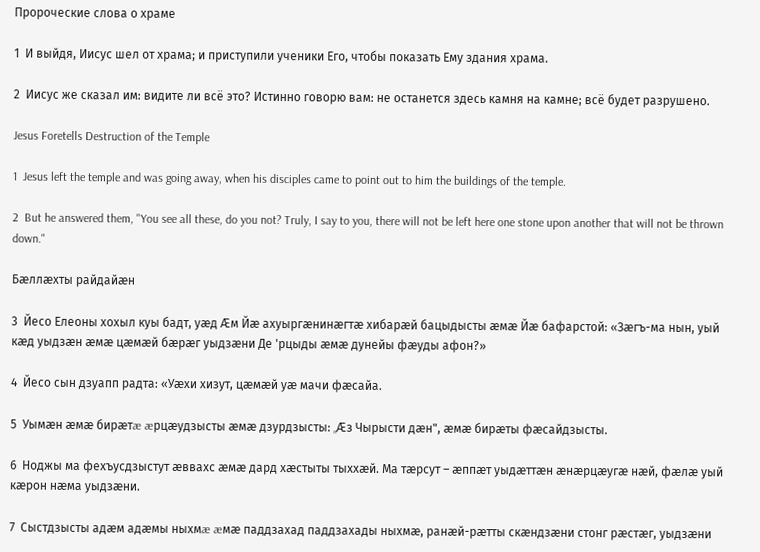Пророческие слова о храме

1  И выйдя, Иисус шел от храма; и приступили ученики Его, чтобы показать Ему здания храма.

2  Иисус же сказал им: видите ли всё это? Истинно говорю вам: не останется здесь камня на камне; всё будет разрушено.

Jesus Foretells Destruction of the Temple

1  Jesus left the temple and was going away, when his disciples came to point out to him the buildings of the temple.

2  But he answered them, "You see all these, do you not? Truly, I say to you, there will not be left here one stone upon another that will not be thrown down."

Бæллæхты райдайæн

3  Йесо Елеоны хохыл куы бадт, уæд Æм Йæ ахуыргæнинæгтæ хибарæй бацыдысты æмæ Йæ бафарстой: «Зæгъ-ма нын, уый кæд уыдзæн æмæ цæмæй бæрæг уыдзæни Де 'рцыды æмæ дунейы фæуды афон?»

4  Йесо сын дзуапп радта: «Уæхи хизут, цæмæй уæ мачи фæсайа.

5  Уымæн æмæ бирæтæ æрцæудзысты æмæ дзурдзысты: „Æз Чырысти дæн", æмæ бирæты фæсайдзысты.

6  Ноджы ма фехъусдзыстут æввахс æмæ дард хæстыты тыххæй. Ма тæрсут – æппæт уыдæттæн æнæрцæугæ нæй, фæлæ уый кæрон нæма уыдзæни.

7  Сыстдзысты адæм адæмы ныхмæ æмæ паддзахад паддзахады ныхмæ, ранæй-рæтты скæндзæни стонг рæстæг, уыдзæни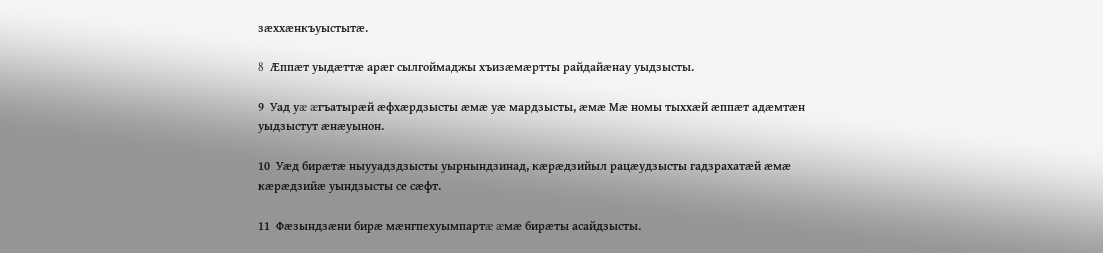зæххæнкъуыстытæ.

8  Æппæт уыдæттæ арæг сылгоймаджы хъизæмæртты райдайæнау уыдзысты.

9  Уад уæ æгъатырæй æфхæрдзысты æмæ уæ мардзысты, æмæ Мæ номы тыххæй æппæт адæмтæн уыдзыстут æнæуынон.

10  Уæд бирæтæ ныууадздзысты уырнындзинад, кæрæдзийыл рацæудзысты гадзрахатæй æмæ кæрæдзийæ уындзысты се сæфт.

11  Фæзындзæни бирæ мæнгпехуымпартæ æмæ бирæты асайдзысты.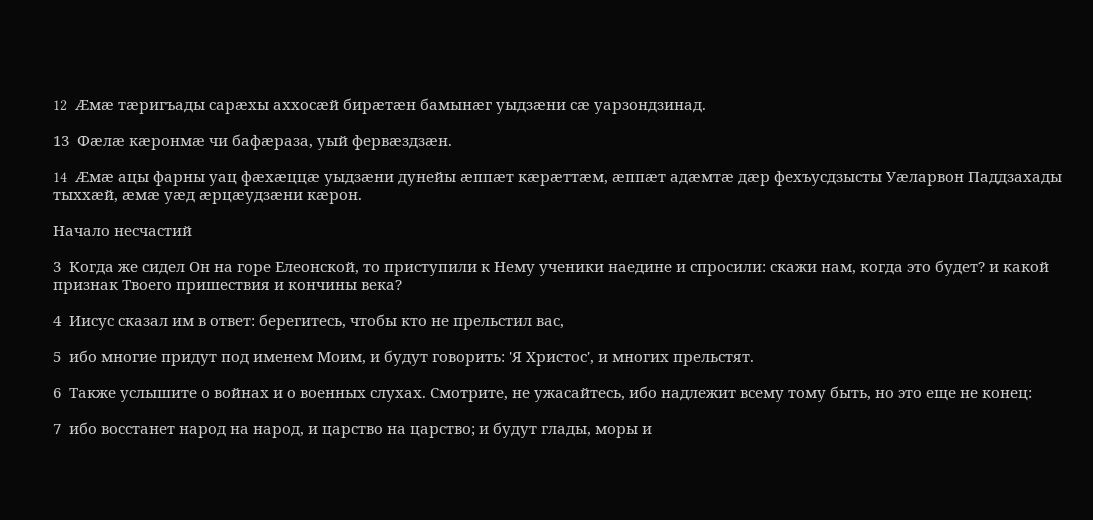12  Æмæ тæригъады сарæхы аххосæй бирæтæн бамынæг уыдзæни сæ уарзондзинад.

13  Фæлæ кæронмæ чи бафæраза, уый фервæздзæн.

14  Æмæ ацы фарны уац фæхæццæ уыдзæни дунейы æппæт кæрæттæм, æппæт адæмтæ дæр фехъусдзысты Уæларвон Паддзахады тыххæй, æмæ уæд æрцæудзæни кæрон.

Начало несчастий

3  Когда же сидел Он на горе Елеонской, то приступили к Нему ученики наедине и спросили: скажи нам, когда это будет? и какой признак Твоего пришествия и кончины века?

4  Иисус сказал им в ответ: берегитесь, чтобы кто не прельстил вас,

5  ибо многие придут под именем Моим, и будут говорить: 'Я Христос', и многих прельстят.

6  Также услышите о войнах и о военных слухах. Смотрите, не ужасайтесь, ибо надлежит всему тому быть, но это еще не конец:

7  ибо восстанет народ на народ, и царство на царство; и будут глады, моры и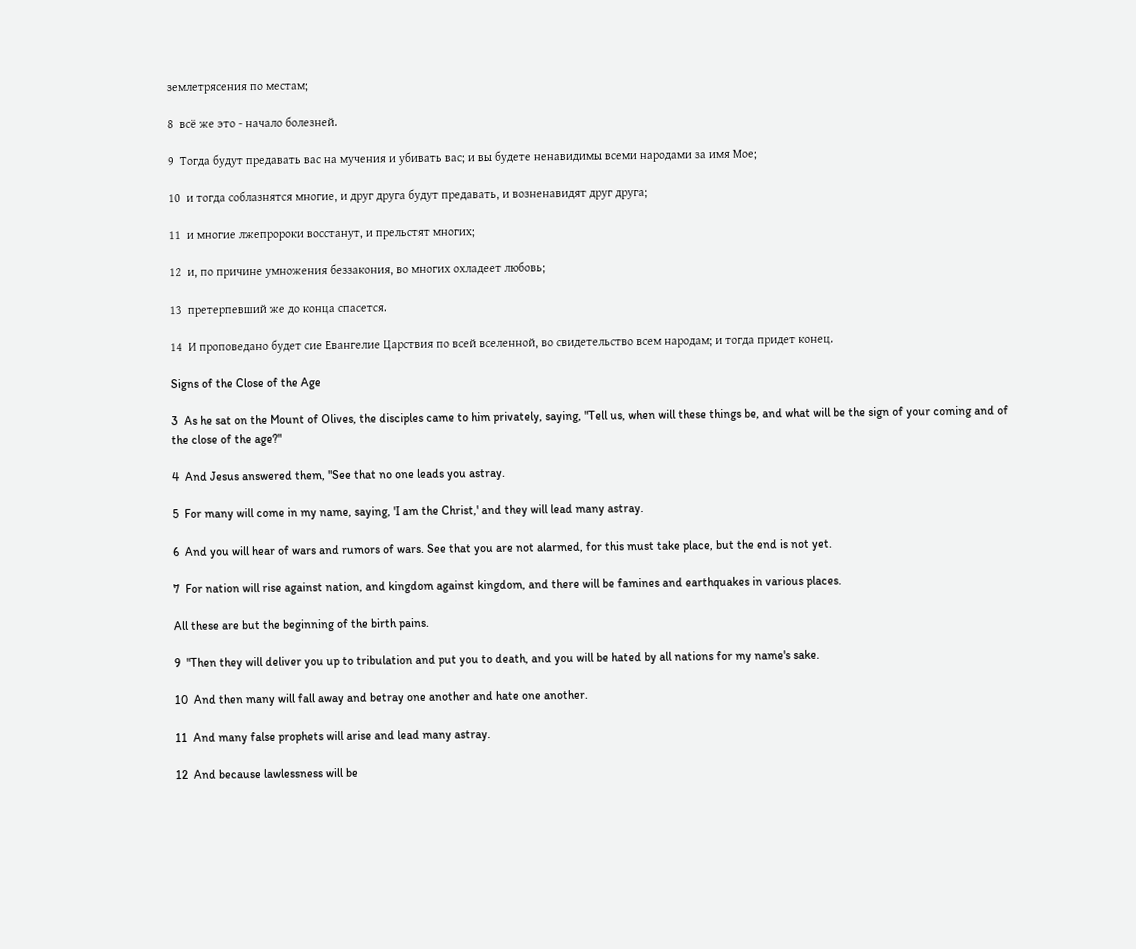землетрясения по местам;

8  всё же это - начало болезней.

9  Тогда будут предавать вас на мучения и убивать вас; и вы будете ненавидимы всеми народами за имя Мое;

10  и тогда соблазнятся многие, и друг друга будут предавать, и возненавидят друг друга;

11  и многие лжепророки восстанут, и прельстят многих;

12  и, по причине умножения беззакония, во многих охладеет любовь;

13  претерпевший же до конца спасется.

14  И проповедано будет сие Евангелие Царствия по всей вселенной, во свидетельство всем народам; и тогда придет конец.

Signs of the Close of the Age

3  As he sat on the Mount of Olives, the disciples came to him privately, saying, "Tell us, when will these things be, and what will be the sign of your coming and of the close of the age?"

4  And Jesus answered them, "See that no one leads you astray.

5  For many will come in my name, saying, 'I am the Christ,' and they will lead many astray.

6  And you will hear of wars and rumors of wars. See that you are not alarmed, for this must take place, but the end is not yet.

7  For nation will rise against nation, and kingdom against kingdom, and there will be famines and earthquakes in various places.

All these are but the beginning of the birth pains.

9  "Then they will deliver you up to tribulation and put you to death, and you will be hated by all nations for my name's sake.

10  And then many will fall away and betray one another and hate one another.

11  And many false prophets will arise and lead many astray.

12  And because lawlessness will be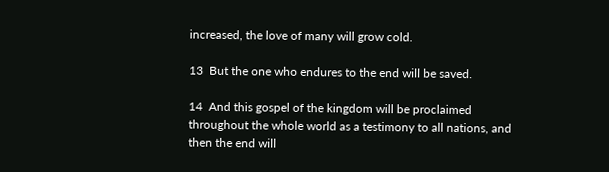increased, the love of many will grow cold.

13  But the one who endures to the end will be saved.

14  And this gospel of the kingdom will be proclaimed throughout the whole world as a testimony to all nations, and then the end will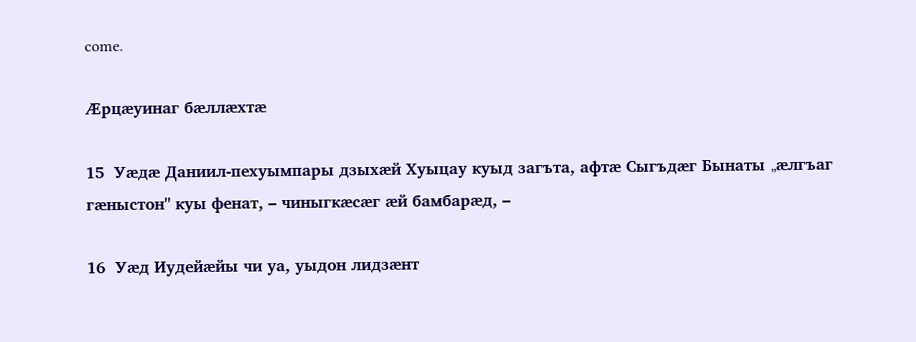come.

Æрцæуинаг бæллæхтæ

15  Уæдæ Даниил-пехуымпары дзыхæй Хуыцау куыд загъта, афтæ Сыгъдæг Бынаты „æлгъаг гæныстон" куы фенат, – чиныгкæсæг æй бамбарæд, –

16  Уæд Иудейæйы чи уа, уыдон лидзæнт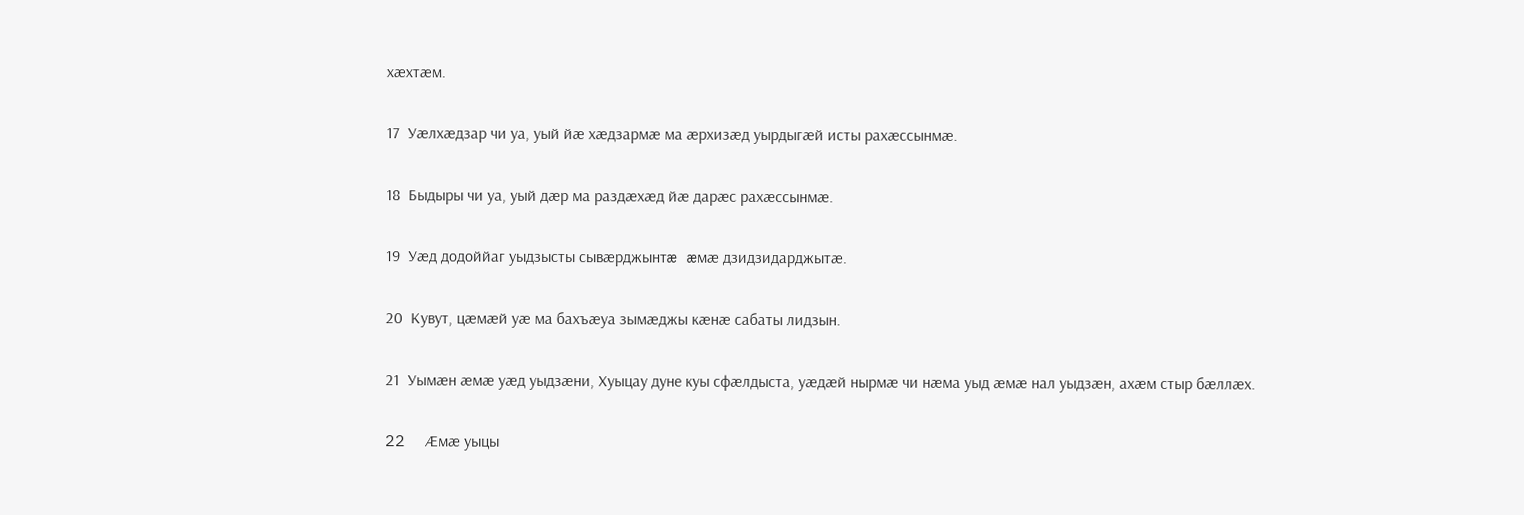хæхтæм.

17  Уæлхæдзар чи уа, уый йæ хæдзармæ ма æрхизæд уырдыгæй исты рахæссынмæ.

18  Быдыры чи уа, уый дæр ма раздæхæд йæ дарæс рахæссынмæ.

19  Уæд додоййаг уыдзысты сывæрджынтæ æмæ дзидзидарджытæ.

20  Кувут, цæмæй уæ ма бахъæуа зымæджы кæнæ сабаты лидзын.

21  Уымæн æмæ уæд уыдзæни, Хуыцау дуне куы сфæлдыста, уæдæй нырмæ чи нæма уыд æмæ нал уыдзæн, ахæм стыр бæллæх.

22  Æмæ уыцы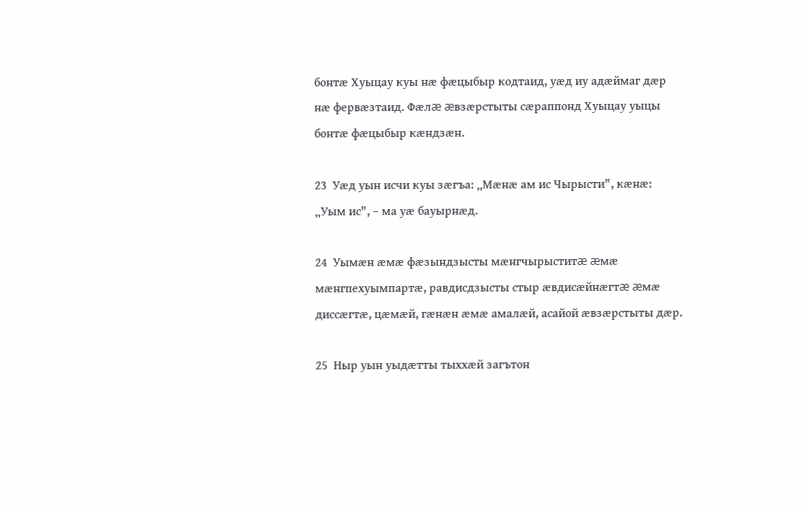бонтæ Хуыцау куы нæ фæцыбыр кодтаид, уæд иу адæймаг дæр нæ фервæзтаид. Фæлæ æвзæрстыты сæраппонд Хуыцау уыцы бонтæ фæцыбыр кæндзæн.

23  Уæд уын исчи куы зæгъа: „Мæнæ ам ис Чырысти", кæнæ: „Уым ис", – ма уæ бауырнæд.

24  Уымæн æмæ фæзындзысты мæнгчырыститæ æмæ мæнгпехуымпартæ, равдисдзысты стыр æвдисæйнæгтæ æмæ диссæгтæ, цæмæй, гæнæн æмæ амалæй, асайой æвзæрстыты дæр.

25  Ныр уын уыдæтты тыххæй загътон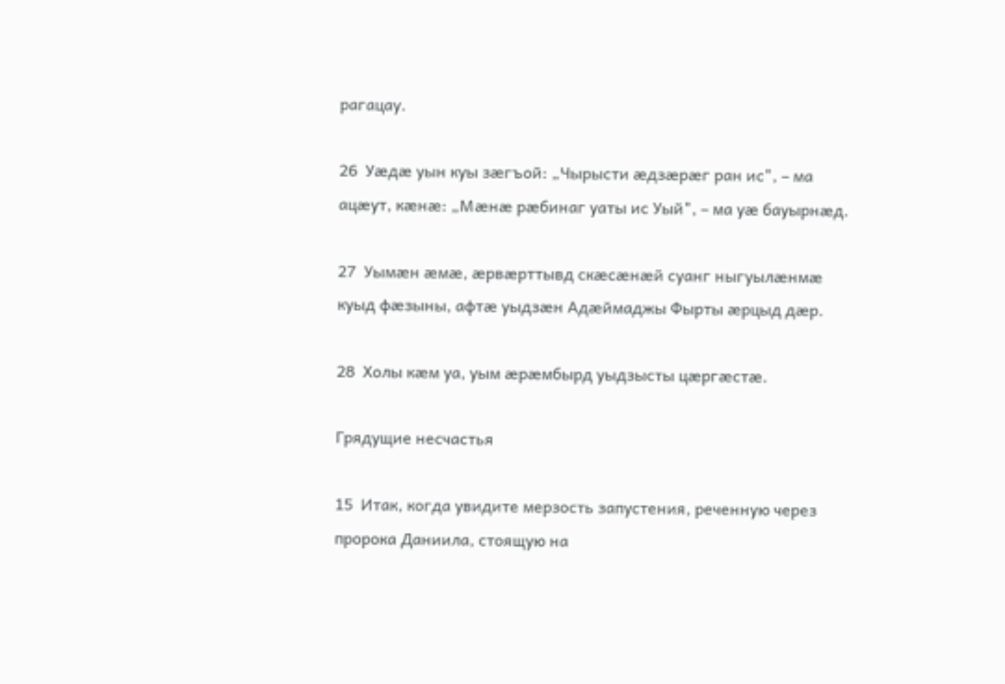рагацау.

26  Уæдæ уын куы зæгъой: „Чырысти æдзæрæг ран ис", – ма ацæут, кæнæ: „Мæнæ рæбинаг уаты ис Уый", – ма уæ бауырнæд.

27  Уымæн æмæ, æрвæрттывд скæсæнæй суанг ныгуылæнмæ куыд фæзыны, афтæ уыдзæн Адæймаджы Фырты æрцыд дæр.

28  Холы кæм уа, уым æрæмбырд уыдзысты цæргæстæ.

Грядущие несчастья

15  Итак, когда увидите мерзость запустения, реченную через пророка Даниила, стоящую на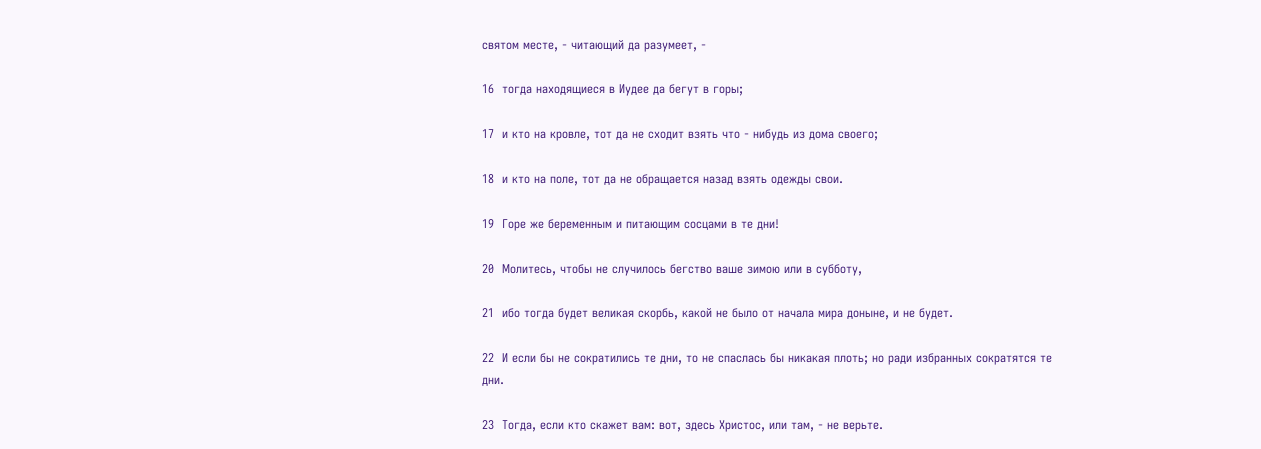святом месте, - читающий да разумеет, -

16  тогда находящиеся в Иудее да бегут в горы;

17  и кто на кровле, тот да не сходит взять что - нибудь из дома своего;

18  и кто на поле, тот да не обращается назад взять одежды свои.

19  Горе же беременным и питающим сосцами в те дни!

20  Молитесь, чтобы не случилось бегство ваше зимою или в субботу,

21  ибо тогда будет великая скорбь, какой не было от начала мира доныне, и не будет.

22  И если бы не сократились те дни, то не спаслась бы никакая плоть; но ради избранных сократятся те дни.

23  Тогда, если кто скажет вам: вот, здесь Христос, или там, - не верьте.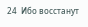24  Ибо восстанут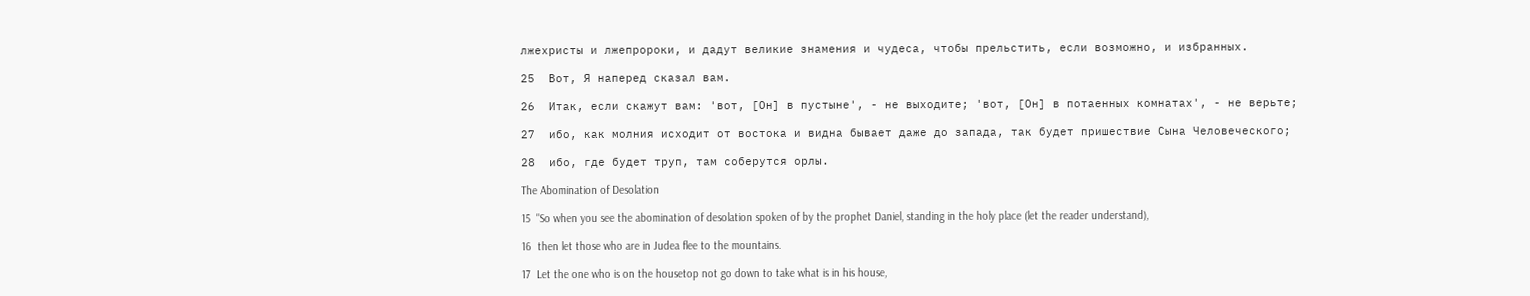лжехристы и лжепророки, и дадут великие знамения и чудеса, чтобы прельстить, если возможно, и избранных.

25  Вот, Я наперед сказал вам.

26  Итак, если скажут вам: 'вот, [Он] в пустыне', - не выходите; 'вот, [Он] в потаенных комнатах', - не верьте;

27  ибо, как молния исходит от востока и видна бывает даже до запада, так будет пришествие Сына Человеческого;

28  ибо, где будет труп, там соберутся орлы.

The Abomination of Desolation

15  "So when you see the abomination of desolation spoken of by the prophet Daniel, standing in the holy place (let the reader understand),

16  then let those who are in Judea flee to the mountains.

17  Let the one who is on the housetop not go down to take what is in his house,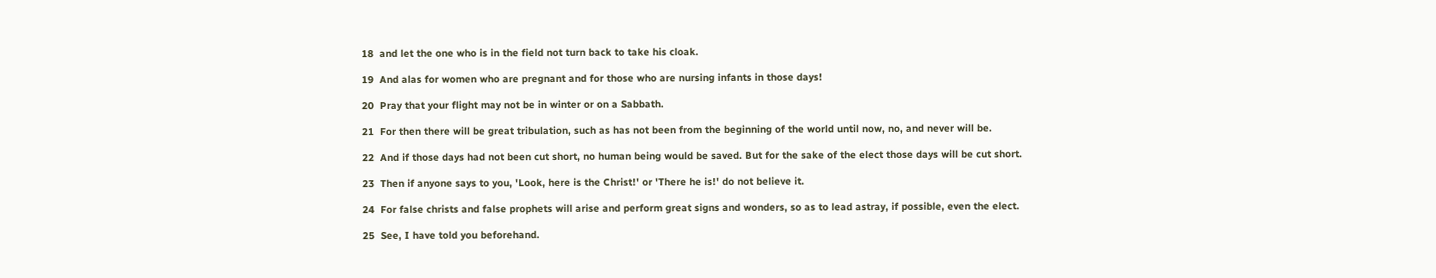18  and let the one who is in the field not turn back to take his cloak.

19  And alas for women who are pregnant and for those who are nursing infants in those days!

20  Pray that your flight may not be in winter or on a Sabbath.

21  For then there will be great tribulation, such as has not been from the beginning of the world until now, no, and never will be.

22  And if those days had not been cut short, no human being would be saved. But for the sake of the elect those days will be cut short.

23  Then if anyone says to you, 'Look, here is the Christ!' or 'There he is!' do not believe it.

24  For false christs and false prophets will arise and perform great signs and wonders, so as to lead astray, if possible, even the elect.

25  See, I have told you beforehand.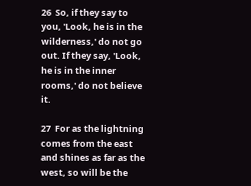26  So, if they say to you, 'Look, he is in the wilderness,' do not go out. If they say, 'Look, he is in the inner rooms,' do not believe it.

27  For as the lightning comes from the east and shines as far as the west, so will be the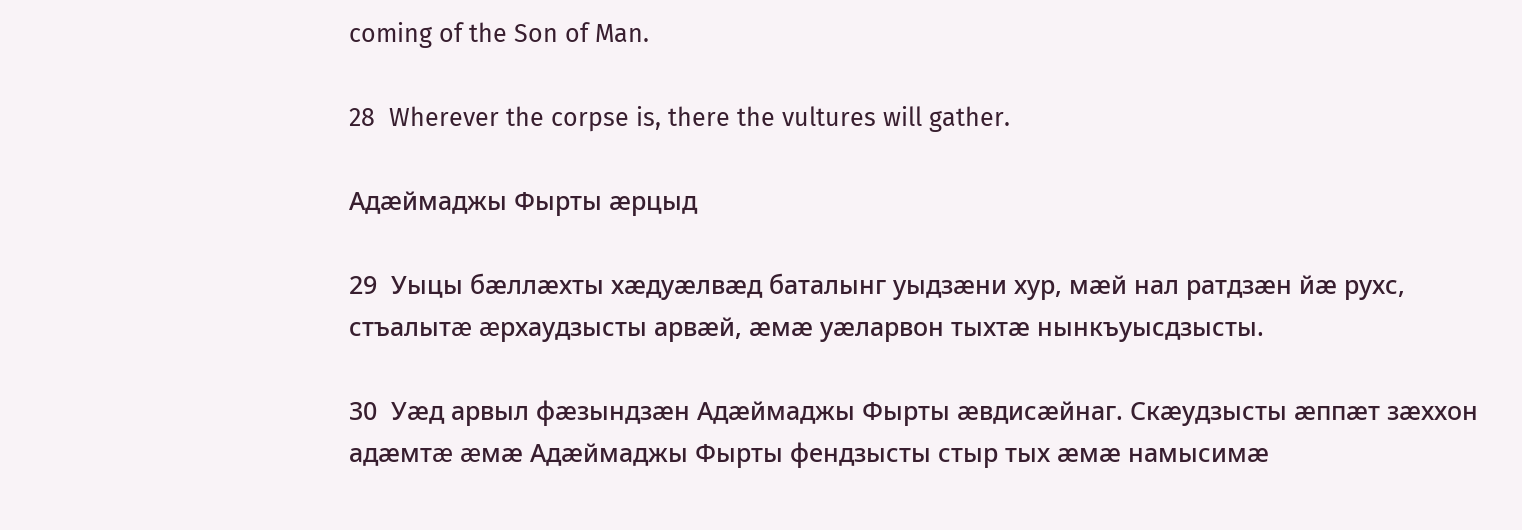coming of the Son of Man.

28  Wherever the corpse is, there the vultures will gather.

Адæймаджы Фырты æрцыд

29  Уыцы бæллæхты хæдуæлвæд баталынг уыдзæни хур, мæй нал ратдзæн йæ рухс, стъалытæ æрхаудзысты арвæй, æмæ уæларвон тыхтæ нынкъуысдзысты.

30  Уæд арвыл фæзындзæн Адæймаджы Фырты æвдисæйнаг. Скæудзысты æппæт зæххон адæмтæ æмæ Адæймаджы Фырты фендзысты стыр тых æмæ намысимæ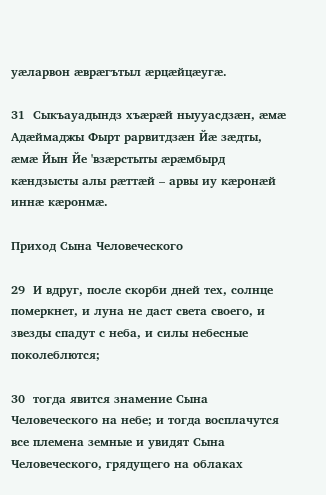уæларвон æврæгътыл æрцæйцæугæ.

31  Сыкъауадындз хъæрæй ныууасдзæн, æмæ Адæймаджы Фырт рарвитдзæн Йæ зæдты, æмæ Йын Йе 'взæрстыты æрæмбырд кæндзысты алы рæттæй – арвы иу кæронæй иннæ кæронмæ.

Приход Сына Человеческого

29  И вдруг, после скорби дней тех, солнце померкнет, и луна не даст света своего, и звезды спадут с неба, и силы небесные поколеблются;

30  тогда явится знамение Сына Человеческого на небе; и тогда восплачутся все племена земные и увидят Сына Человеческого, грядущего на облаках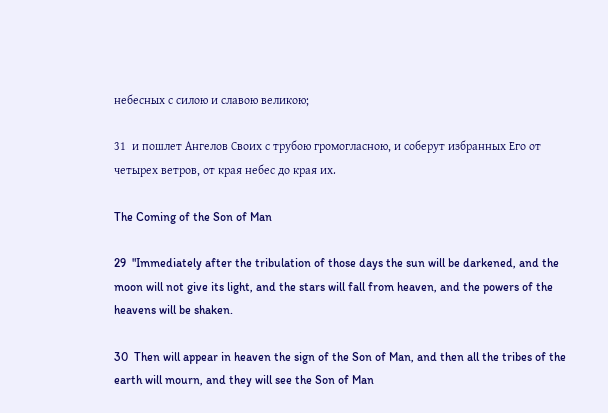небесных с силою и славою великою;

31  и пошлет Ангелов Своих с трубою громогласною, и соберут избранных Его от четырех ветров, от края небес до края их.

The Coming of the Son of Man

29  "Immediately after the tribulation of those days the sun will be darkened, and the moon will not give its light, and the stars will fall from heaven, and the powers of the heavens will be shaken.

30  Then will appear in heaven the sign of the Son of Man, and then all the tribes of the earth will mourn, and they will see the Son of Man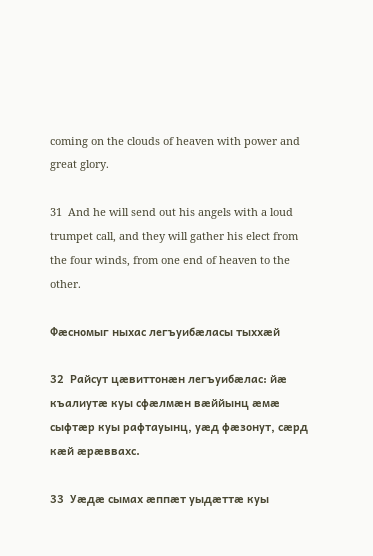coming on the clouds of heaven with power and great glory.

31  And he will send out his angels with a loud trumpet call, and they will gather his elect from the four winds, from one end of heaven to the other.

Фæсномыг ныхас легъуибæласы тыххæй

32  Райсут цæвиттонæн легъуибæлас: йæ къалиутæ куы сфæлмæн вæййынц æмæ сыфтæр куы рафтауынц, уæд фæзонут, сæрд кæй æрæввахс.

33  Уæдæ сымах æппæт уыдæттæ куы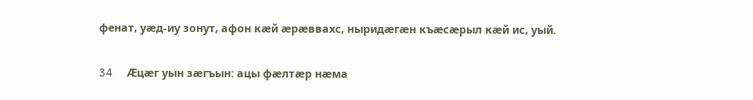фенат, уæд-иу зонут, афон кæй æрæввахс, ныридæгæн къæсæрыл кæй ис, уый.

34  Æцæг уын зæгъын: ацы фæлтæр нæма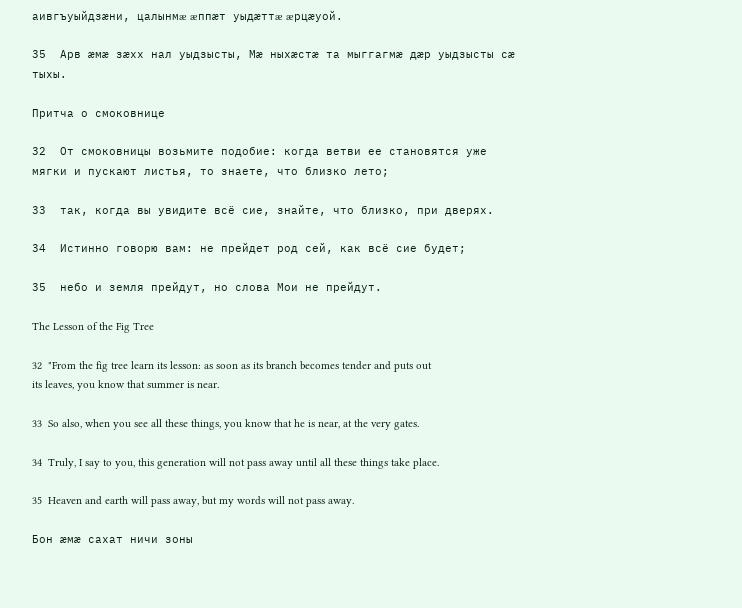аивгъуыйдзæни, цалынмæ æппæт уыдæттæ æрцæуой.

35  Арв æмæ зæхх нал уыдзысты, Мæ ныхæстæ та мыггагмæ дæр уыдзысты сæ тыхы.

Притча о смоковнице

32  От смоковницы возьмите подобие: когда ветви ее становятся уже мягки и пускают листья, то знаете, что близко лето;

33  так, когда вы увидите всё сие, знайте, что близко, при дверях.

34  Истинно говорю вам: не прейдет род сей, как всё сие будет;

35  небо и земля прейдут, но слова Мои не прейдут.

The Lesson of the Fig Tree

32  "From the fig tree learn its lesson: as soon as its branch becomes tender and puts out its leaves, you know that summer is near.

33  So also, when you see all these things, you know that he is near, at the very gates.

34  Truly, I say to you, this generation will not pass away until all these things take place.

35  Heaven and earth will pass away, but my words will not pass away.

Бон æмæ сахат ничи зоны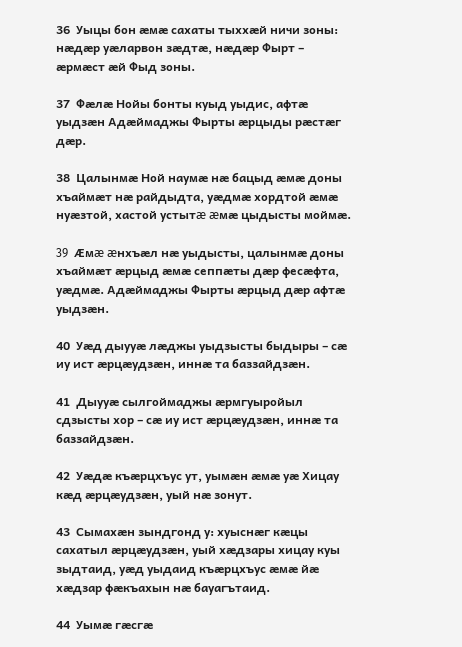36  Уыцы бон æмæ сахаты тыххæй ничи зоны: нæдæр уæларвон зæдтæ, нæдæр Фырт – æрмæст æй Фыд зоны.

37  Фæлæ Нойы бонты куыд уыдис, афтæ уыдзæн Адæймаджы Фырты æрцыды рæстæг дæр.

38  Цалынмæ Ной наумæ нæ бацыд æмæ доны хъаймæт нæ райдыдта, уæдмæ хордтой æмæ нуæзтой, хастой устытæ æмæ цыдысты моймæ.

39  Æмæ æнхъæл нæ уыдысты, цалынмæ доны хъаймæт æрцыд æмæ сеппæты дæр фесæфта, уæдмæ. Адæймаджы Фырты æрцыд дæр афтæ уыдзæн.

40  Уæд дыууæ лæджы уыдзысты быдыры – сæ иу ист æрцæудзæн, иннæ та баззайдзæн.

41  Дыууæ сылгоймаджы æрмгуыройыл сдзысты хор – сæ иу ист æрцæудзæн, иннæ та баззайдзæн.

42  Уæдæ къæрцхъус ут, уымæн æмæ уæ Хицау кæд æрцæудзæн, уый нæ зонут.

43  Сымахæн зындгонд у: хуыснæг кæцы сахатыл æрцæудзæн, уый хæдзары хицау куы зыдтаид, уæд уыдаид къæрцхъус æмæ йæ хæдзар фæкъахын нæ бауагътаид.

44  Уымæ гæсгæ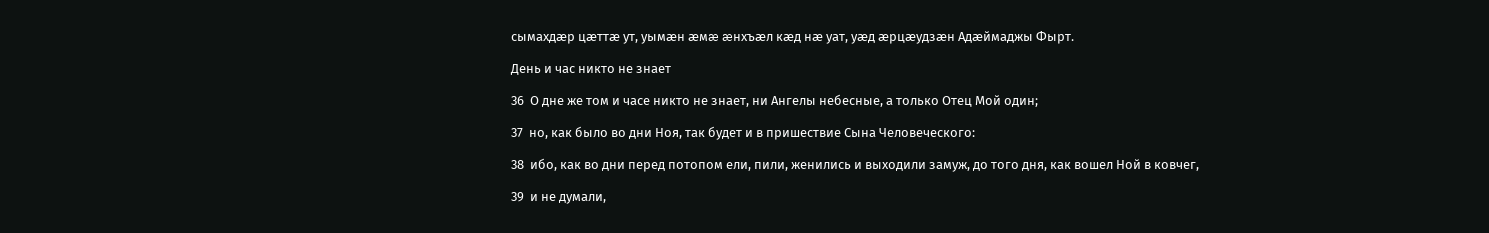сымахдæр цæттæ ут, уымæн æмæ æнхъæл кæд нæ уат, уæд æрцæудзæн Адæймаджы Фырт.

День и час никто не знает

36  О дне же том и часе никто не знает, ни Ангелы небесные, а только Отец Мой один;

37  но, как было во дни Ноя, так будет и в пришествие Сына Человеческого:

38  ибо, как во дни перед потопом ели, пили, женились и выходили замуж, до того дня, как вошел Ной в ковчег,

39  и не думали,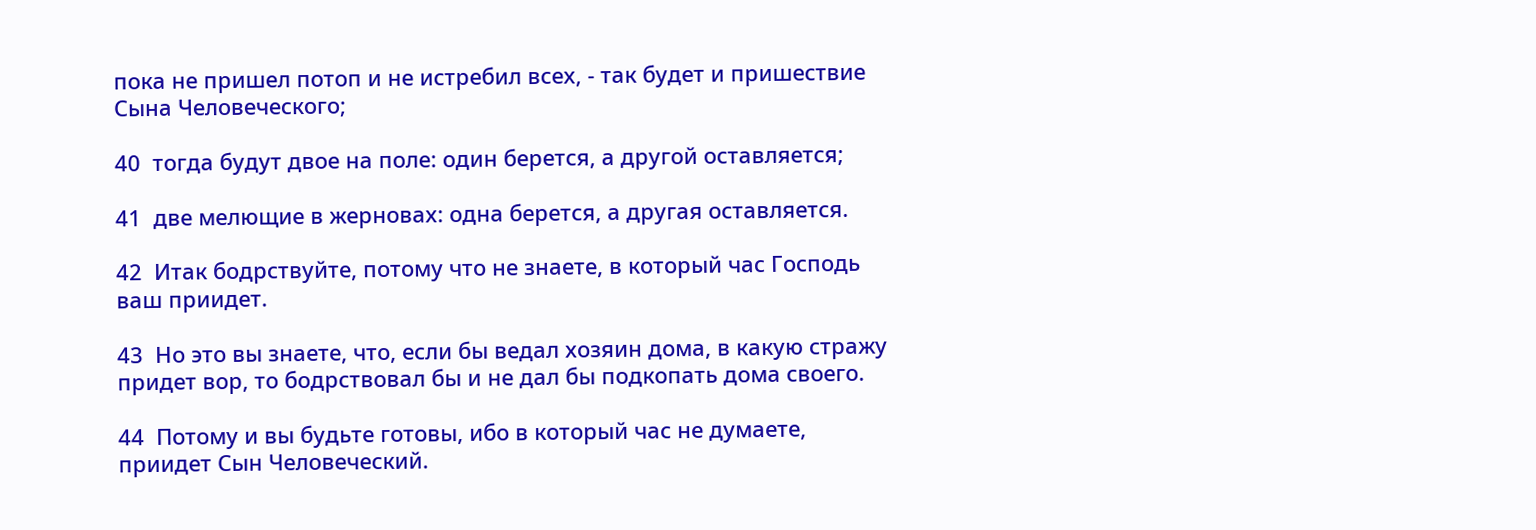пока не пришел потоп и не истребил всех, - так будет и пришествие Сына Человеческого;

40  тогда будут двое на поле: один берется, а другой оставляется;

41  две мелющие в жерновах: одна берется, а другая оставляется.

42  Итак бодрствуйте, потому что не знаете, в который час Господь ваш приидет.

43  Но это вы знаете, что, если бы ведал хозяин дома, в какую стражу придет вор, то бодрствовал бы и не дал бы подкопать дома своего.

44  Потому и вы будьте готовы, ибо в который час не думаете, приидет Сын Человеческий.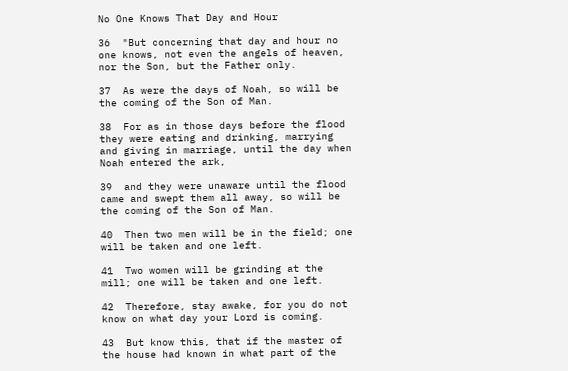No One Knows That Day and Hour

36  "But concerning that day and hour no one knows, not even the angels of heaven, nor the Son, but the Father only.

37  As were the days of Noah, so will be the coming of the Son of Man.

38  For as in those days before the flood they were eating and drinking, marrying and giving in marriage, until the day when Noah entered the ark,

39  and they were unaware until the flood came and swept them all away, so will be the coming of the Son of Man.

40  Then two men will be in the field; one will be taken and one left.

41  Two women will be grinding at the mill; one will be taken and one left.

42  Therefore, stay awake, for you do not know on what day your Lord is coming.

43  But know this, that if the master of the house had known in what part of the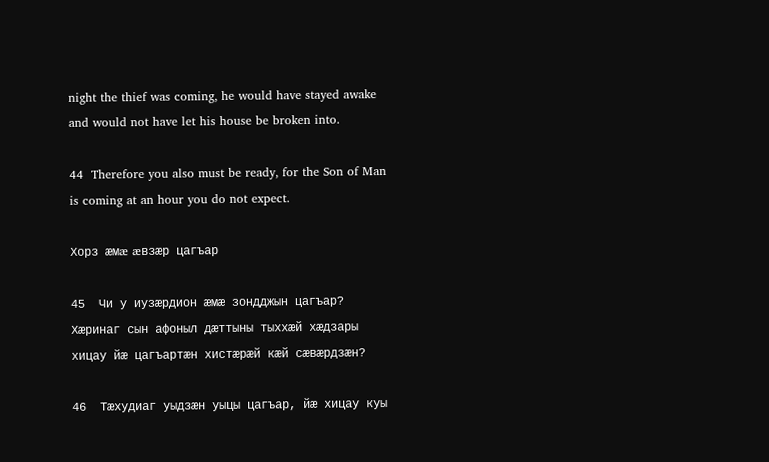night the thief was coming, he would have stayed awake and would not have let his house be broken into.

44  Therefore you also must be ready, for the Son of Man is coming at an hour you do not expect.

Хорз æмæ æвзæр цагъар

45  Чи у иузæрдион æмæ зондджын цагъар? Хæринаг сын афоныл дæттыны тыххæй хæдзары хицау йæ цагъартæн хистæрæй кæй сæвæрдзæн?

46  Тæхудиаг уыдзæн уыцы цагъар, йæ хицау куы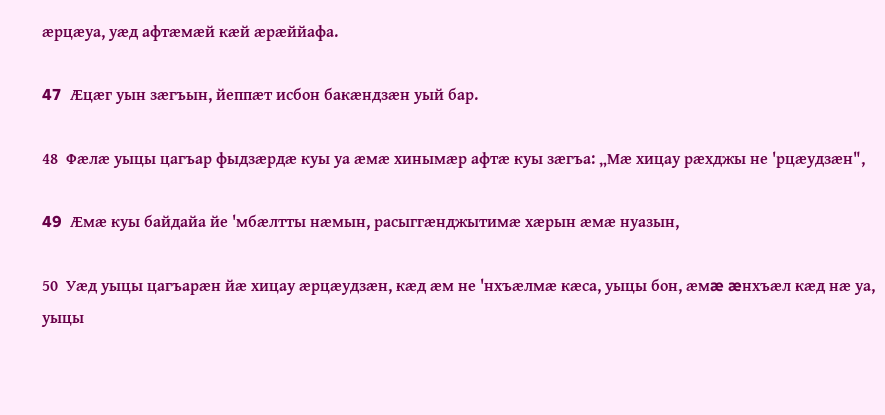æрцæуа, уæд афтæмæй кæй æрæййафа.

47  Æцæг уын зæгъын, йеппæт исбон бакæндзæн уый бар.

48  Фæлæ уыцы цагъар фыдзæрдæ куы уа æмæ хинымæр афтæ куы зæгъа: „Мæ хицау рæхджы не 'рцæудзæн",

49  Æмæ куы байдайа йе 'мбæлтты нæмын, расыггæнджытимæ хæрын æмæ нуазын,

50  Уæд уыцы цагъарæн йæ хицау æрцæудзæн, кæд æм не 'нхъæлмæ кæса, уыцы бон, æмæ æнхъæл кæд нæ уа, уыцы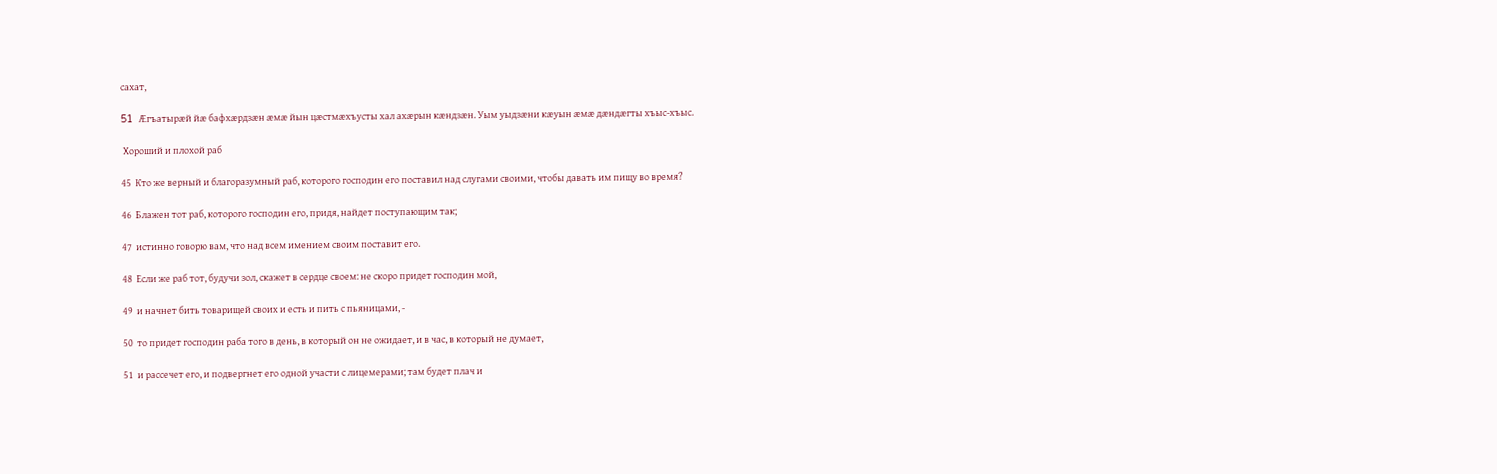сахат,

51  Æгъатырæй йæ бафхæрдзæн æмæ йын цæстмæхъусты хал ахæрын кæндзæн. Уым уыдзæни кæуын æмæ дæндæгты хъыс-хъыс.

 Хороший и плохой раб

45  Кто же верный и благоразумный раб, которого господин его поставил над слугами своими, чтобы давать им пищу во время?

46  Блажен тот раб, которого господин его, придя, найдет поступающим так;

47  истинно говорю вам, что над всем имением своим поставит его.

48  Если же раб тот, будучи зол, скажет в сердце своем: не скоро придет господин мой,

49  и начнет бить товарищей своих и есть и пить с пьяницами, -

50  то придет господин раба того в день, в который он не ожидает, и в час, в который не думает,

51  и рассечет его, и подвергнет его одной участи с лицемерами; там будет плач и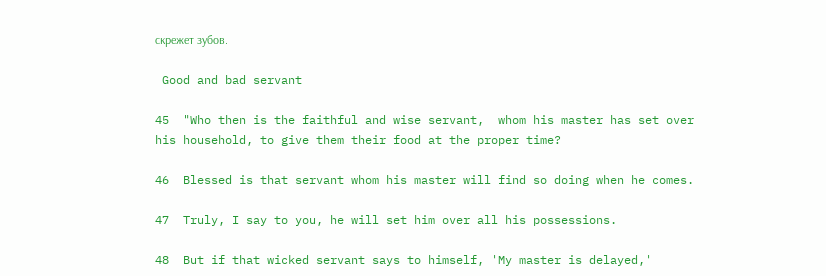скрежет зубов.

 Good and bad servant

45  "Who then is the faithful and wise servant,  whom his master has set over his household, to give them their food at the proper time?

46  Blessed is that servant whom his master will find so doing when he comes.

47  Truly, I say to you, he will set him over all his possessions.

48  But if that wicked servant says to himself, 'My master is delayed,'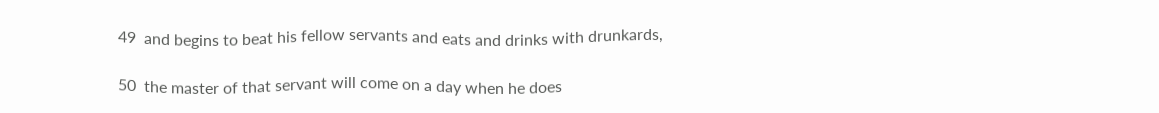49  and begins to beat his fellow servants and eats and drinks with drunkards,

50  the master of that servant will come on a day when he does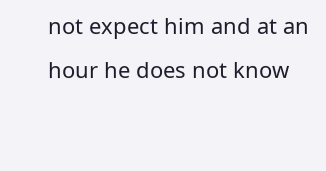not expect him and at an hour he does not know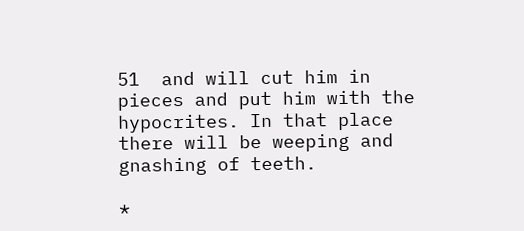51  and will cut him in pieces and put him with the hypocrites. In that place there will be weeping and gnashing of teeth.

*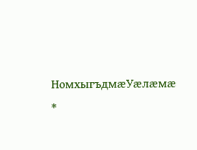НомхыгъдмæУæлæмæ *